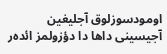اومودسوزلوق آجلیغین آجیسینی داها دا دؤزولمز ائده‌ر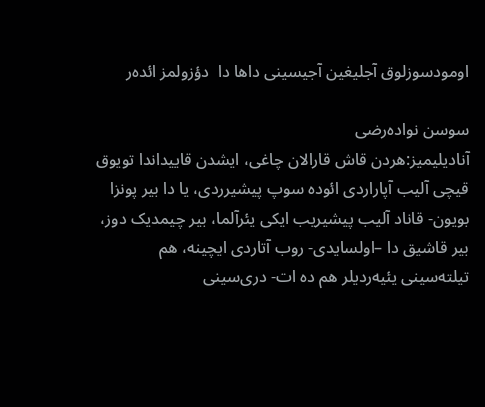اومودسوزلوق آجلیغین آجیسینی داها دا  دؤزولمز ائده‌ر

سوسن نواده‌رضی
آنادیلیمیز:هردن قاش قارالان چاغی، ایشدن قاییداندا تویوق قیچی آلیب آپاراردی ائوده سوپ پیشیرردی، یا دا بیر پونزا بویون- قاناد آلیب پیشیریب ایکی یئرآلما، بیر چیمدیک دوز، بیر قاشیق دا –اولسایدی- روب آتاردی ایچینه، هم تیلته‌سینی یئیه‌ردیلر هم ده ات- دری‌سینی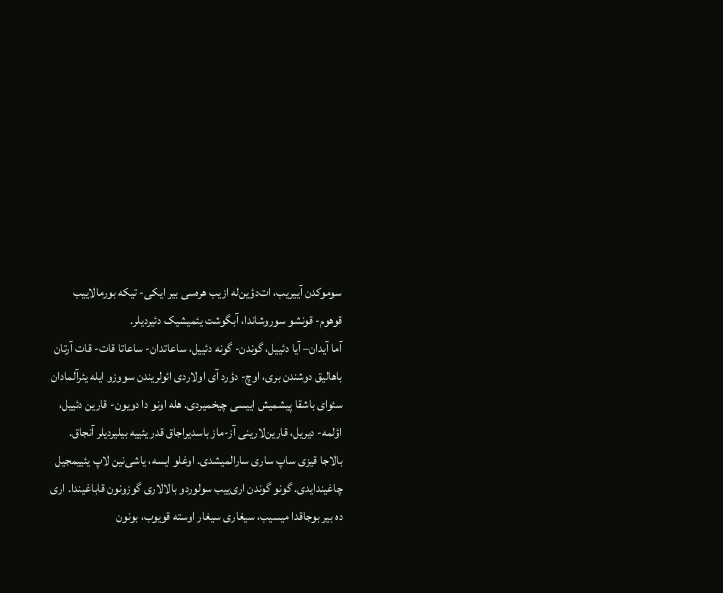سوموکدن آییریب، ات‌دؤین‌له ازیب هره‌سی بیر ایکی- تیکه بورمالاییب قوهوم- قونشو سوروشاندا، آبگوشت یئمیشیک دئیردیلر.
آما آیدان– آیا دئییل، گوندن- گونه دئییل، ساعاتدان- ساعاتا قات- قات آرتان باهالیق دوشندن بری، اوچ- دؤرد آی اولاردی ائولریندن سووزو ایله یئرآلمادان سئوای باشقا پیشمیش اییسی چیخمیردی. هله اونو دا دویون- قارین دئییل، اؤلمه- دیریل، قارین‌لارینی آز-ماز باسدیراجاق قدر یئییه بیلیردیلر آنجاق.
بالاجا قیزی ساپ ساری سارالمیشدی. اوغلو ایسه، یاشی‌نین لاپ یئییمجیل چاغیندایدی. گونو گوندن اری‌ییب سولوردو بالالاری گوزونون قاباغیندا. اری ده بیر بوجاقدا میسیب، سیغاری سیغار اوسته قویوب، بونون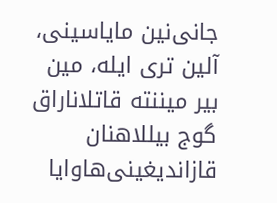جانی‌نین مایاسینی، آلین تری ایله، مین بیر میننته قاتلاناراق گوج بیللاهنان قازاندیغینی‌هاوایا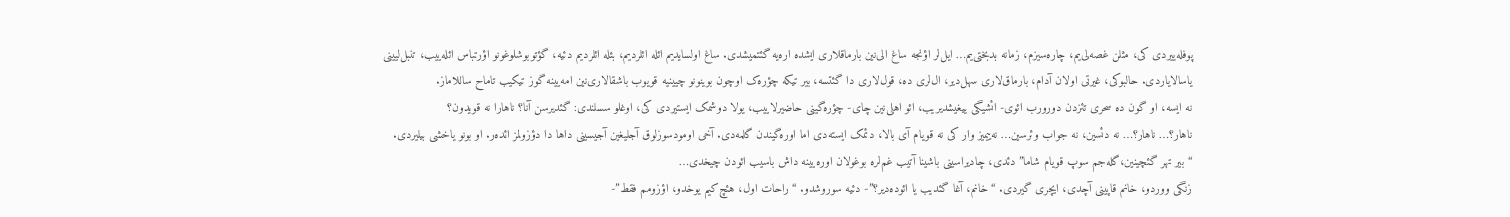پوفله‌ییردی کی، مثلن غصه‌لی‌یم، چاره‌سیزم، زمانه بدبختی‌یم… ایل‌لر اؤنجه ساغ الی‌نین بارماقلاری ایشده اره‌یه گئتمیشدی. ساغ اولسایدیم ائله ائلردیم، بئله ائلردیم دئیه، گؤتوبوشلوغونو اؤرتباس ائله‌ییب، تنبل‌لیینی یاسالایاردی. حالبوکی، غیرتی اولان آدام، بارماق‌لاری سهل‌دیر، ال‌لری ده، قول‌لاری دا گئتسه، بیر تیکه چؤره‌ک اوچون بوینونو چیینیه قویوب باشقالاری‌نین امه‌یینه گوز تیکیب تاماح ساللاماز.
نه ایسه، او گون ده سحری تئزدن دورورب ائوی- ائشیگی ییغیشدیریب، ائو اهلی‌نین چای- چؤره‌گینی حاضیرلاییب، یولا دوشمک ایستیردی کی، اوغلو سسلندی: گئدیرسن آنا؟ ناهارا نه قویدون؟
ناهار؟… ناهار؟… نه دئسین،‌ نه جواب وئرسین… نه‌ییمیز وار کی نه قویام آی بالا، دئمک ایسته‌دی اما اوره‌گیندن گلمه‌دی. آخی اومودسوزلوق آجلیغین آجیسینی داها دا دؤزولمز ائده‌ر. او بونو یاخشی بیلیردی.
“بیر تهر گئچینین،‌گله‌جم سوپ قویام شاما” دئدی، چادیراسینی باشینا آتیب غم‌لره بوغولان اوره‌یینه داش باسیب ائودن چیخدی…
زنگی ووردو، خانم قاپینی آچدی، ایچری گیردی. “خانم، آغا گئدیب یا ائوده‌دیر؟”- دئیه سوروشدو. “راحات اول، هئچ‌کیم یوخدو، اؤزومم فقط”-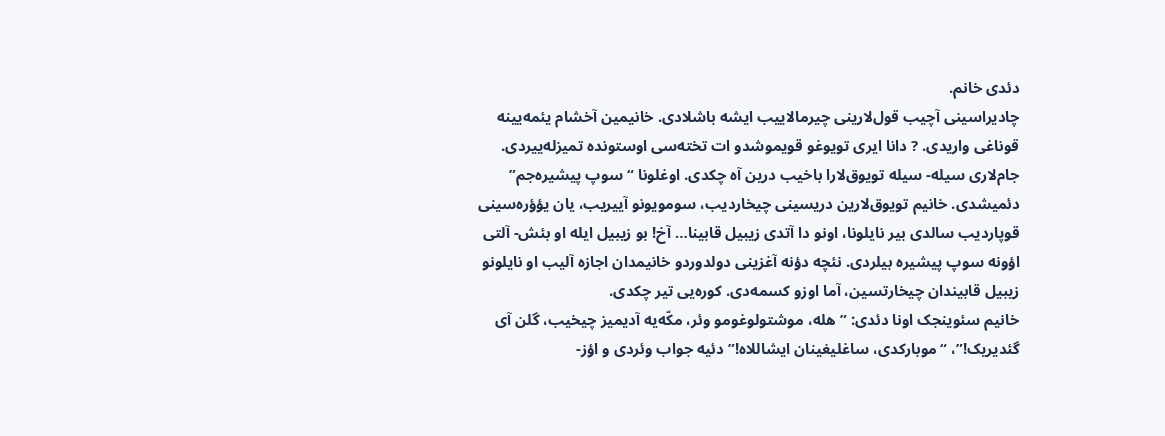دئدی خانم.
چادیراسینی آچیب قول‌لارینی چیرمالاییب ایشه باشلادی. خانیمین آخشام یئمه‌یینه قوناغی واریدی. ? دانا ایری تویوغو قویموشدو ات تخته‌سی اوستونده تمیزله‌ییردی. جام‌لاری سیله- سیله تویوق‌لارا باخیب درین آه چکدی. اوغلونا “سوپ پیشیره‌جم” دئمیشدی. خانیم تویوق‌لارین دریسینی چیخاردیب، سومویونو آییریب، یان یؤؤره‌سینی قوپاردیب سالدی بیر نایلونا، اونو دا آتدی زیبیل قابینا… آخ! بو زیبیل‌ ایله او بئش- آلتی اؤونه سوپ پیشیره بیلردی. نئچه دؤنه آغزینی دولدوردو خانیمدان اجازه آلیب او نایلونو زیبیل قابیندان چیخارتسین، آما اوزو کسمه‌دی. کوره‌یی تیر چکدی.
خانیم سئوینجک اونا دئدی: ” هله، موشتولوغومو وئر، مکّه‌یه آدیمیز چیخیب، گلن آی گئدیریک!”، “موبارکدی، ساغلیغینان ایشاللاه!” دئیه جواب وئردی و اؤز-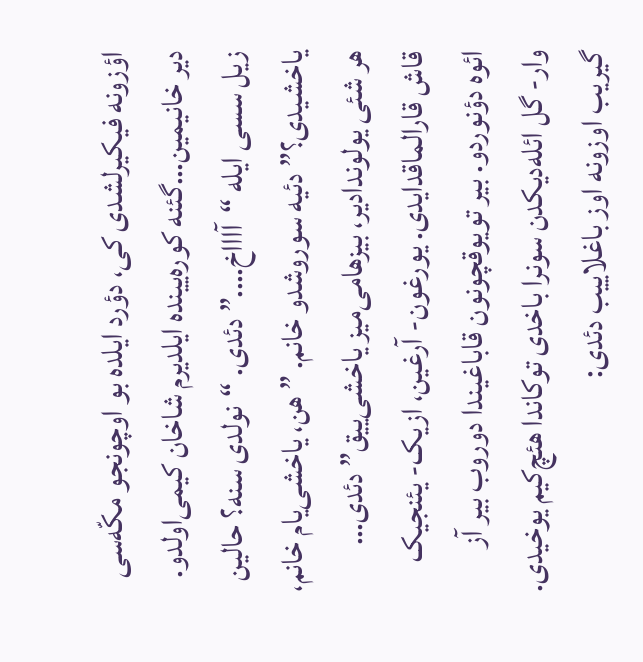اؤزونه فیکیرلشدی کی، دؤرد ایلده بو اوچونجو مکّه‌سی دیر خانیمین…گئنه کوره‌یینده ایلدیرم شاخان کیمی‌اولدو. زیل سسی ایله “آاااخ….” دئدی. “نولدی سنه؟ حالین یاخشیدی؟” دئیه سوروشدو خانم. ” هن، یاخشی‌یام خانم، هر شئی یولوندادیر، بیز‌هامی‌میز یاخشی‌ییق” دئدی…
قاش قارالماقدایدی. یورغون- آرغین، ازیک- یئنجیک ائوه دؤنوردو. بیر تویوقچونون قاباغیندا دوروب بیر آز وار- گل ائله‌دیکدن سونرا باخدی توکاندا هئچ‌کیم یوخیدی. گیریب اوزونه اوز باغلاییب دئدی: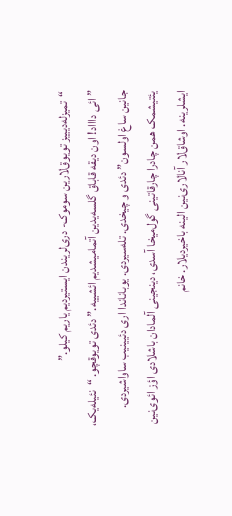“تمیزله‌دیییز تویوق‌لارین سوموک- دری‌لریندن ایستیردیم یاریم کیلو.”
” ائی داااد! اون دیقه قاباق گلسه‌یدین آتمامیشدیم ائشییه.” دئدی تویوقچو. “نئیله‌یک، جانین ساغ اولسون” دئدی و چیخدی. تله‌سیردی. یوباناندا اری دئیینیب ساواشیردی. یئتیشمک همن چادرا چارقاتینی گول‌میخا آسدی، دینجینی آلمادان باشلادی اؤز ائوی‌نین ایشلرینه. اوشاق‌لار آنالاری‌نین الینه باخیردیلار. خانم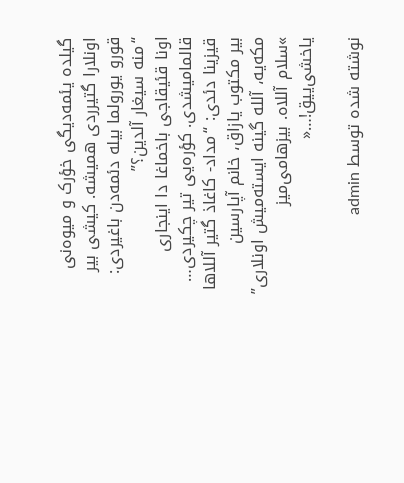گیلده یئمه‌دیگی خؤرک و میوه‌نی اونلارا گتیرردی همیشه. کیشی بیر قورو یورولما بیله دئمه‌دن باغیردی: “منه سیغار آلدین؟”
اونا قئیقاجی باخماغا دا اینجاری قالمامیشدی. کؤره‌یی تیر چکیردی… قیزینا دئدی: “مداد- کاغاذ گتیر آللاها بیر مکتوب یازاق، خانم آپارسین مکه‌یه، آلله گینه ایسته‌میش اونلاری”
»سلام آللاه. بیز‌هامی‌میز یاخشی‌ییق!…«

نوشته شده توسط admin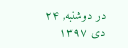در دوشنبه, ۲۴ دی ۱۳۹۷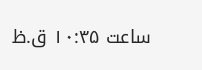ساعت ۱۰:۳۵ ق.ظ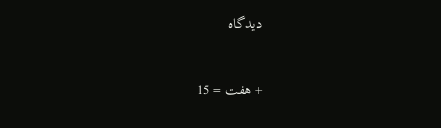دیدگاه


+ هفت = 15